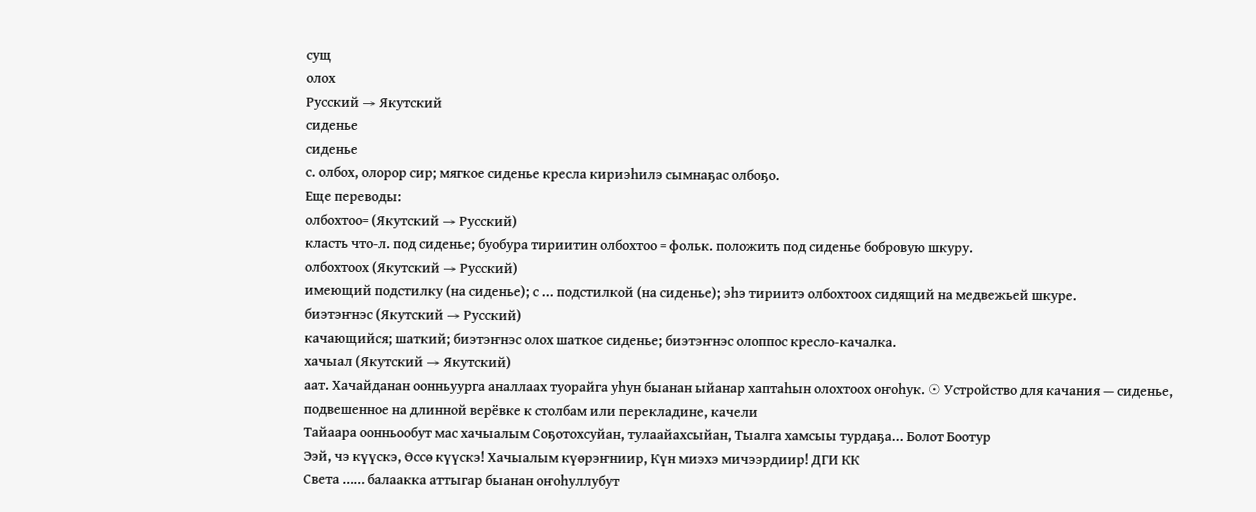сущ
олох
Русский → Якутский
сиденье
сиденье
с. олбох, олорор сир; мягкое сиденье кресла кириэһилэ сымнаҕас олбоҕо.
Еще переводы:
олбохтоо= (Якутский → Русский)
класть что-л. под сиденье; буобура тириитин олбохтоо = фольк. положить под сиденье бобровую шкуру.
олбохтоох (Якутский → Русский)
имеющий подстилку (на сиденье); с ... подстилкой (на сиденье); эһэ тириитэ олбохтоох сидящий на медвежьей шкуре.
биэтэҥнэс (Якутский → Русский)
качающийся; шаткий; биэтэҥнэс олох шаткое сиденье; биэтэҥнэс олоппос кресло-качалка.
хачыал (Якутский → Якутский)
аат. Хачайданан оонньуурга аналлаах туорайга уһун быанан ыйанар хаптаһын олохтоох оҥоһук. ☉ Устройство для качания — сиденье, подвешенное на длинной верёвке к столбам или перекладине, качели
Тайаара оонньообут мас хачыалым Соҕотохсуйан, тулаайахсыйан, Тыалга хамсыы турдаҕа... Болот Боотур
Ээй, чэ күүскэ, Өссө күүскэ! Хачыалым күөрэҥниир, Күн миэхэ мичээрдиир! ДГИ КК
Света …… балаакка аттыгар быанан оҥоһуллубут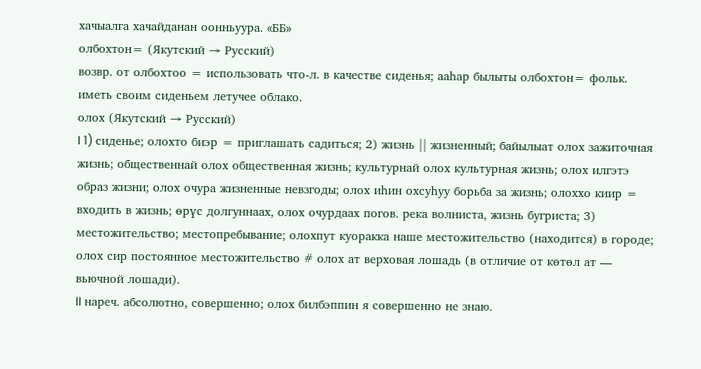хачыалга хачайданан оонньуура. «ББ»
олбохтон= (Якутский → Русский)
возвр. от олбохтоо = использовать что-л. в качестве сиденья; ааһар былыты олбохтон= фольк. иметь своим сиденьем летучее облако.
олох (Якутский → Русский)
I 1) сиденье; олохто биэр = приглашать садиться; 2) жизнь || жизненный; байылыат олох зажиточная жизнь; общественнай олох общественная жизнь; культурнай олох культурная жизнь; олох илгэтэ образ жизни; олох очура жизненные невзгоды; олох иһин охсуһуу борьба за жизнь; олоххо киир = входить в жизнь; өрүс долгуннаах, олох очурдаах погов. река волниста, жизнь бугриста; 3) местожительство; местопребывание; олохпут куоракка наше местожительство (находится) в городе; олох сир постоянное местожительство # олох ат верховая лошадь (в отличие от көтөл ат — вьючной лошади).
II нареч. абсолютно, совершенно; олох билбэппин я совершенно не знаю.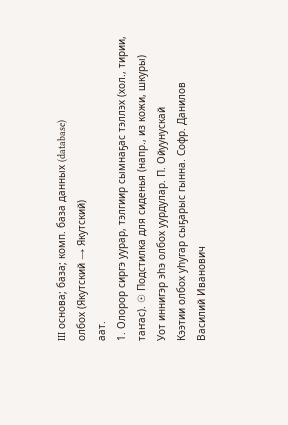III основа; база; комп. база данных (database)
олбох (Якутский → Якутский)
аат.
1. Олорор сиргэ уурар, тэлгиир сымнаҕас тэллэх (хол., тирии, таҥас). ☉ Подстилка для сиденья (напр., из кожи, шкуры)
Уот иннигэр эһэ олбох уурдулар. П. Ойуунускай
Кээтии олбох уһугар сыҕарыс гынна. Софр. Данилов
Василий Иванович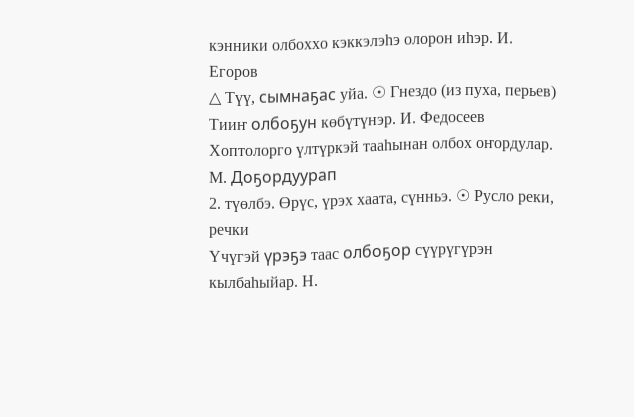кэнники олбоххо кэккэлэһэ олорон иһэр. И. Егоров
△ Түү, сымнаҕас уйа. ☉ Гнездо (из пуха, перьев)
Тииҥ олбоҕун көбүтүнэр. И. Федосеев
Хоптолорго үлтүркэй тааһынан олбох оҥордулар. М. Доҕордуурап
2. түөлбэ. Өрүс, үрэх хаата, сүнньэ. ☉ Русло реки, речки
Үчүгэй үрэҕэ таас олбоҕор сүүрүгүрэн кылбаһыйар. Н.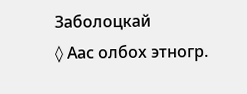Заболоцкай
◊ Аас олбох этногр.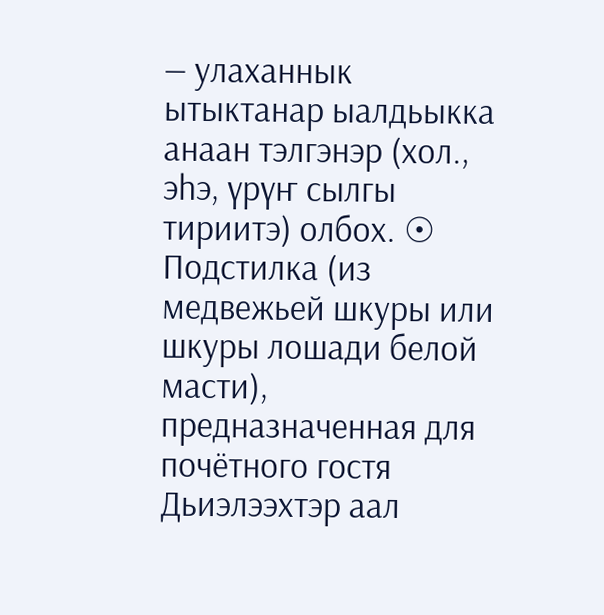— улаханнык ытыктанар ыалдьыкка анаан тэлгэнэр (хол., эһэ, үрүҥ сылгы тириитэ) олбох. ☉ Подстилка (из медвежьей шкуры или шкуры лошади белой масти), предназначенная для почётного гостя
Дьиэлээхтэр аал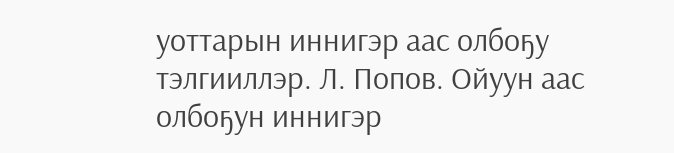уоттарын иннигэр аас олбоҕу тэлгииллэр. Л. Попов. Ойуун аас олбоҕун иннигэр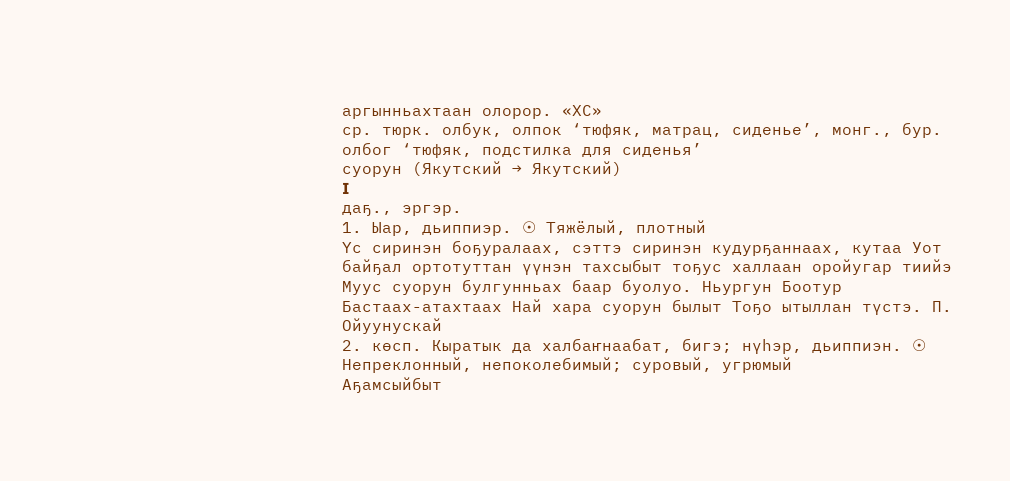аргынньахтаан олорор. «ХС»
ср. тюрк. олбук, олпок ‘тюфяк, матрац, сиденье’, монг., бур. олбог ‘тюфяк, подстилка для сиденья’
суорун (Якутский → Якутский)
I
даҕ., эргэр.
1. Ыар, дьиппиэр. ☉ Тяжёлый, плотный
Үс сиринэн боҕуралаах, сэттэ сиринэн кудурҕаннаах, кутаа Уот байҕал ортотуттан үүнэн тахсыбыт тоҕус халлаан оройугар тиийэ Муус суорун булгунньах баар буолуо. Ньургун Боотур
Бастаах-атахтаах Най хара суорун былыт Тоҕо ытыллан түстэ. П. Ойуунускай
2. көсп. Кыратык да халбаҥнаабат, бигэ; нүһэр, дьиппиэн. ☉ Непреклонный, непоколебимый; суровый, угрюмый
Аҕамсыйбыт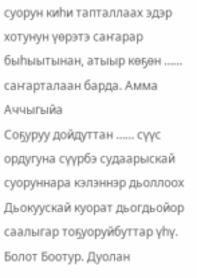суорун киһи тапталлаах эдэр хотунун үөрэтэ саҥарар быһыытынан, атыыр көҕөн …… саҥарталаан барда. Амма Аччыгыйа
Соҕуруу дойдуттан …… сүүс ордугуна сүүрбэ судаарыскай суоруннара кэлэннэр дьоллоох Дьокуускай куорат дьогдьойор саалыгар тоҕуоруйбуттар үһү. Болот Боотур. Дуолан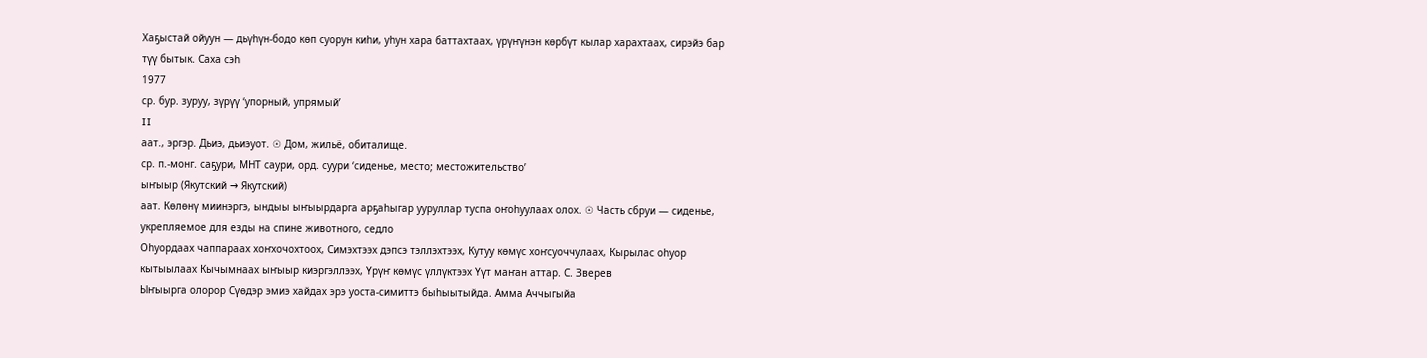Хаҕыстай ойуун — дьүһүн-бодо көп суорун киһи, уһун хара баттахтаах, үрүҥүнэн көрбүт кылар харахтаах, сирэйэ бар түү бытык. Саха сэһ
1977
ср. бур. зуруу, зүрүү ‘упорный, упрямый’
II
аат., эргэр. Дьиэ, дьиэуот. ☉ Дом, жильё, обиталище.
ср. п.-монг. саҕури, МНТ саури, орд. суури ‘сиденье, место; местожительство’
ыҥыыр (Якутский → Якутский)
аат. Көлөнү миинэргэ, ындыы ыҥыырдарга арҕаһыгар ууруллар туспа оҥоһуулаах олох. ☉ Часть сбруи — сиденье, укрепляемое для езды на спине животного, седло
Оһуордаах чаппараах хоҥхочохтоох, Симэхтээх дэпсэ тэллэхтээх, Кутуу көмүс хоҥсуоччулаах, Кырылас оһуор кытыылаах Кычымнаах ыҥыыр киэргэллээх, Үрүҥ көмүс үллүктээх Үүт маҥан аттар. С. Зверев
Ыҥыырга олорор Сүөдэр эмиэ хайдах эрэ уоста-симиттэ быһыытыйда. Амма Аччыгыйа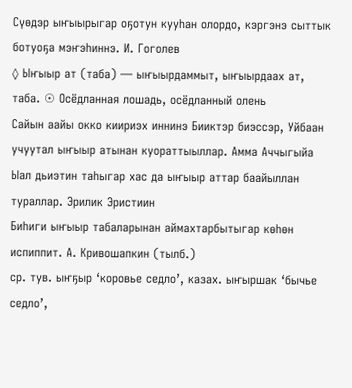Сүөдэр ыҥыырыгар оҕотун кууһан олордо, кэргэнэ сыттык ботуоҕа мэҥэһиннэ. И. Гоголев
◊ Ыҥыыр ат (таба) — ыҥыырдаммыт, ыҥыырдаах ат, таба. ☉ Осёдланная лошадь, осёдланный олень
Сайын аайы окко киириэх иннинэ Бииктэр биэссэр, Уйбаан учуутал ыҥыыр атынан куораттыыллар. Амма Аччыгыйа
Ыал дьиэтин таһыгар хас да ыҥыыр аттар баайыллан тураллар. Эрилик Эристиин
Биһиги ыҥыыр табаларынан аймахтарбытыгар көһөн испиппит. А. Кривошапкин (тылб.)
ср. тув. ыҥҕыр ‘коровье седло’, казах. ыҥыршак ‘бычье седло’,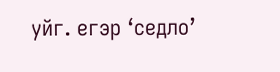уйг. егэр ‘седло’